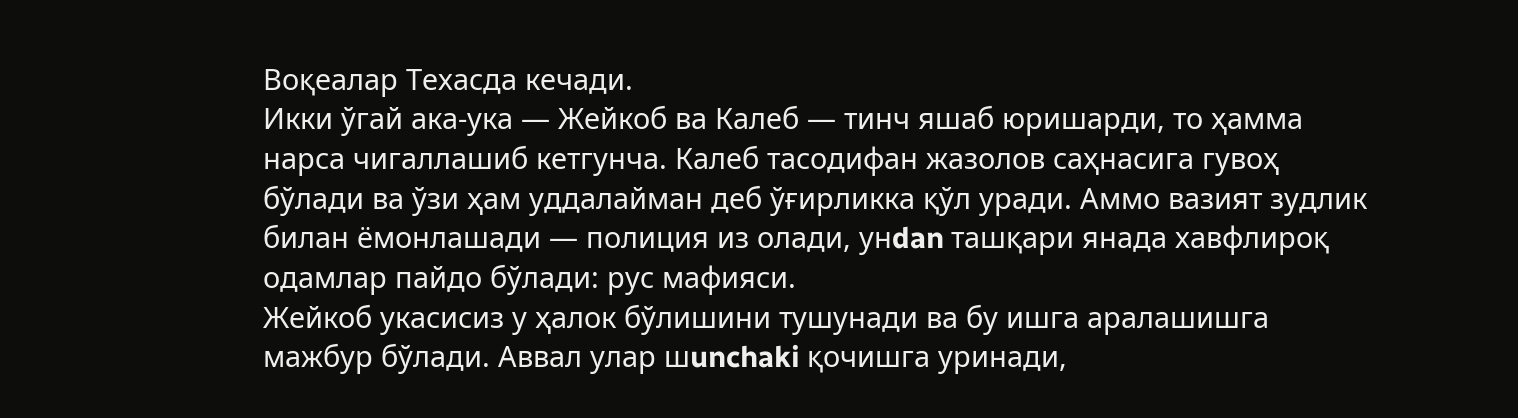Воқеалар Техасда кечади.
Икки ўгай ака-ука — Жейкоб ва Калеб — тинч яшаб юришарди, то ҳамма нарса чигаллашиб кетгунча. Калеб тасодифан жазолов саҳнасига гувоҳ бўлади ва ўзи ҳам уддалайман деб ўғирликка қўл уради. Аммо вазият зудлик билан ёмонлашади — полиция из олади, унdan ташқари янада хавфлироқ одамлар пайдо бўлади: рус мафияси.
Жейкоб укасисиз у ҳалок бўлишини тушунади ва бу ишга аралашишга мажбур бўлади. Аввал улар шunchaki қочишга уринади,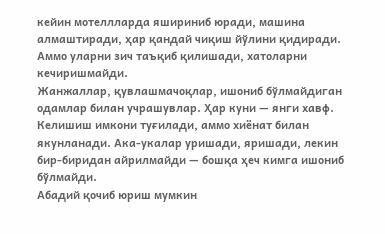кейин мотеллларда яшириниб юради, машина алмаштиради, ҳар қандай чиқиш йўлини қидиради. Аммо уларни зич таъқиб қилишади, хатоларни кечиришмайди.
Жанжаллар, қувлашмачоқлар, ишониб бўлмайдиган одамлар билан учрашувлар. Ҳар куни — янги хавф. Келишиш имкони туғилади, аммо хиёнат билан якунланади. Ака-укалар уришади, яришади, лекин бир-биридан айрилмайди — бошқа ҳеч кимга ишониб бўлмайди.
Абадий қочиб юриш мумкин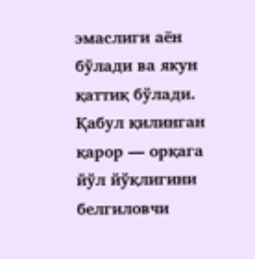эмаслиги аён бўлади ва якун қаттиқ бўлади. Қабул қилинган қарор — орқага йўл йўқлигини белгиловчи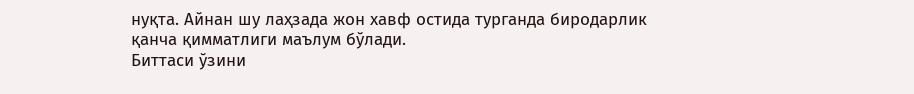нуқта. Айнан шу лаҳзада жон хавф остида турганда биродарлик қанча қимматлиги маълум бўлади.
Биттаси ўзини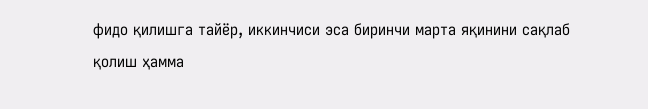фидо қилишга тайёр, иккинчиси эса биринчи марта яқинини сақлаб қолиш ҳамма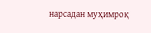нарсадан муҳимроқ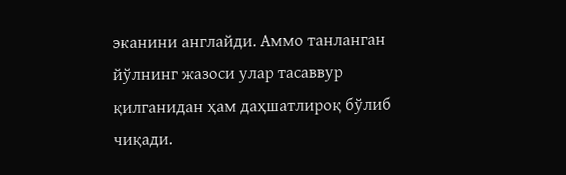эканини англайди. Аммо танланган йўлнинг жазоси улар тасаввур қилганидан ҳам даҳшатлироқ бўлиб чиқади.